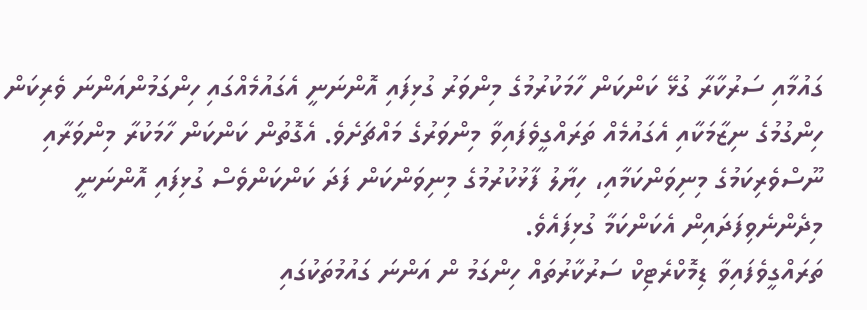ގައުމާއި ސަރުކާރާ ގުޅޭ ކަންކަން ހާމަކުރުމުގެ މިންވަރު ގުޅިފައި އޮންނަނީ އެގައުމެއްގައި ހިންގަމުންއަންނަ ވެރިކަން ހިންގުމުގެ ނިޒާމަކާއި އެގައުމެއް ތަރައްގީވެފައިވާ މިންވަރުގެ މައްޗަށެވެ. އެގޮތުން ކަންކަން ހާމަކުރާ މިންވަރާއި ނޫސްވެރިކަމުގެ މިނިވަންކަމާއި، ހިޔާލު ފާޅުކުރުމުގެ މިނިވަންކަން ފަދަ ކަންކަންވެސް ގުޅިފައި އޮންނަނީ މިދެންނެވިފަދައިން އެކަންކަމާ ގުޅިފައެވެ.
ތަރައްގީވެފައިވާ ޑިމޮކްރެޓިކް ސަރުކާރުތައް ހިންގަމު ން އަންނަ ގައުމުތަކުގައި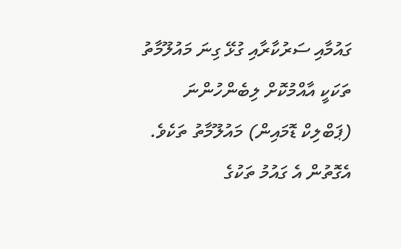ގައުމާއި ސަރުކާރާއި ގުޅޭ ގިނަ މައުލޫމާތު ތަކަކީ އާއްމުކޮށް ލިބެންހުންނަ (ޕަބްލިކް ޑޮމައިން) މައުލޫމާތު ތަކެވެ.
އެގޮތުން އެ ގައުމު ތަކުގެ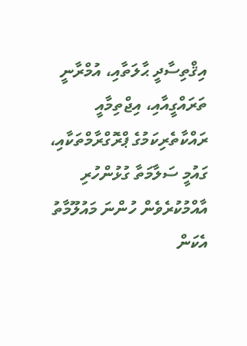އިޤްތިސާދީ ޙާލަތާއި، އުމްރާނީ ތަރައްގީއާއި، އިޖްތިމާއީ ރައްކާތެރިކަމުގެ ޕްރޮގްރާމްތަކާއި، ގައުމީ ސަލާމަތާ ގުޅުންހުރި އާއްމުކުރެވެން ހުންނަ މައުލޫމާތު އެކަން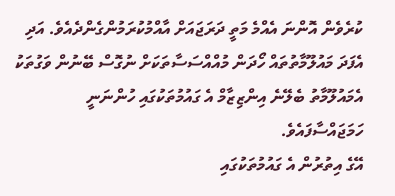ކުރެވެން އޮންނަ އެއްމެ މަތީ ދަރަޖައަށް އާއްމުކުރަމުންގެންދެއެވެ. އަދި އެފަދަ މައުލޫމާތުތައް ހޯދަން މުއްއްސަސާތަކަށް ނުގޮސް ބޭނުން ވަގުތަކު އެމައުލޫމާތު ބެލޭނެ އިންޒިޒާމް އެ ގައުމުތަކުގައި ހުންނަނީ ހަމަޖައްސާފައެވެ.
އޭގެ އިތުރުން އެ ގައުމުތަކުގައި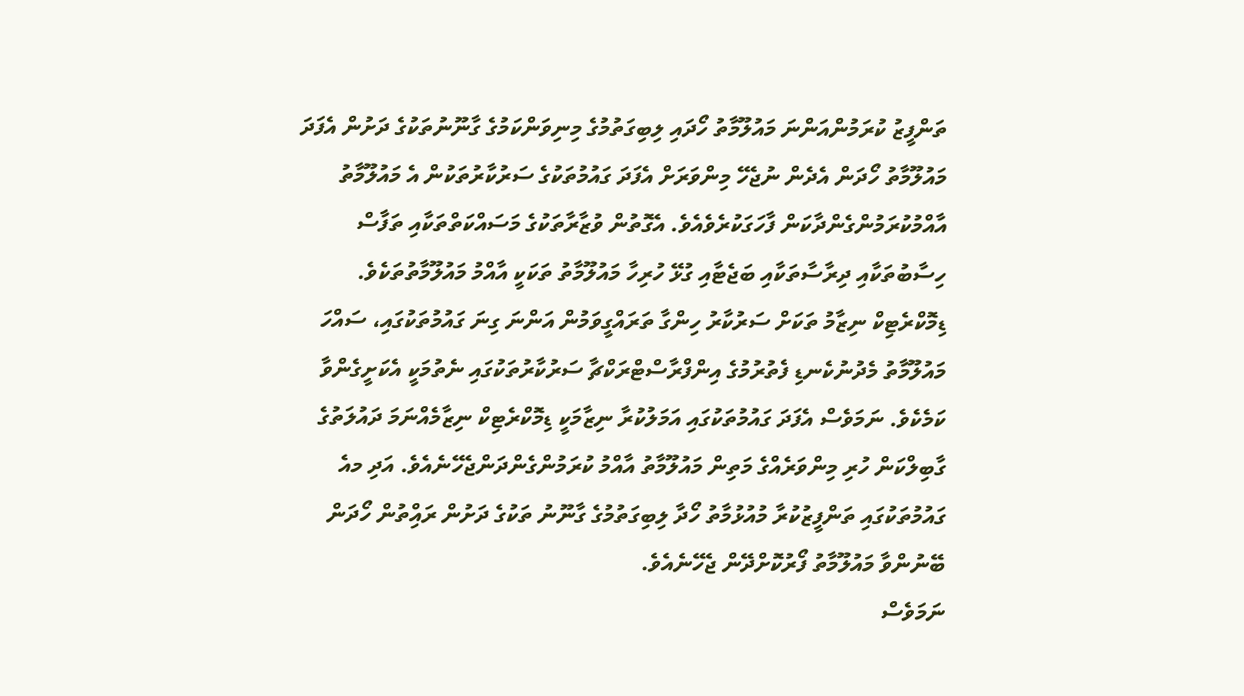ތަންފީޒު ކުރަމުންއަންނަ މައުލޫމާތު ހޯދައި ލިބިގަތުމުގެ މިނިވަންކަމުގެ ގާނޫނުތަކުގެ ދަށުން އެފަދަ މައުލޫމާތު ހޯދަން އެދެން ނުޖެހޭ މިންވަރަށް އެފަދަ ގައުމުތަކުގެ ސަރުކާރުތަކުން އެ މައުލޫމާތު އާއްމުކުރަމުންގެންދާކަން ފާހަގަކުރެވެއެވެ. އެގޮތުން ވުޒާރާތަކުގެ މަސައްކަތްތަކާއި ތަފާސް ހިސާބުތަކާއި ދިރާސާތަކާއި ބަޖެޓާއި ގުޅޭ ހުރިހާ މައުލޫމާތު ތަކަކީ އާއްމު މައުލޫމާތުތަކެވެ.
ޑިމޮކްރެޓިކް ނިޒާމު ތަކަށް ސަރުކާރު ހިންގާ ތަރައްގީވަމުން އަންނަ ގިނަ ގައުމުތަކުގައި، ސައްހަ މައުލޫމާތު މެދުނުކެނޑި ފެތުރުމުގެ އިންފްރާސްޓްރަކްޗާ ސަރުކާރުތަކުގައި ނެތުމަކީ އެކަށީގެންވާ ކަމެކެވެ. ނަމަވެސް އެފަދަ ގައުމުތަކުގައި އަމަލުކުރާ ނިޒާމަކީ ޑިމޮކްރެޓިކް ނިޒާމެއްނަމަ ދައުލަތުގެ ގާބިލްކަން ހުރި މިންވަރެއްގެ މަތިން މައުލޫމާތު އާއްމު ކުރަމުންގެންދަންޖެހޭނެއެވެ. އަދި މއެ ގައުމުތަކުގައި ތަންފީޒުކުރާ މުއުޅުމާތު ހޯދާ ލިބިގަތުމުގެ ގާނޫނު ތަކުގެ ދަށުން ރައްިތުން ހޯދަން ބޭނުންވާ މައުލޫމާތު ފޯރުކޮށްދޭން ޖެހޭނެއެވެ.
ނަމަވެސް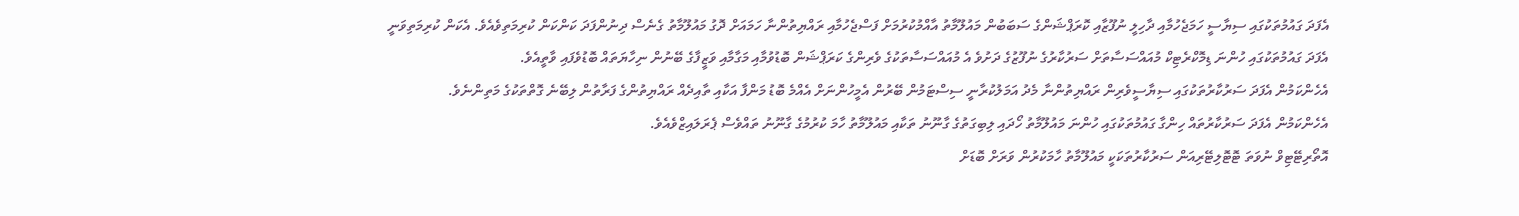އެފަދަ ގައުމުތަކުގައި ސިޔާސީ ހަމަޖެހުމާއި ދާހިލީ ނުފޫޒާއި ކޮރަޕްޝަންގެ ސަބަބުން މައުލޫމާތު އާއްމުކުރުމަށް ފަސްޖެހުމާއި ރައްޔިތުންނާ ހަމައަށް ދޮގު މައުލޫމާތު ގެނެސް ދިނުންފަދަ ކަންކަން ކުރިމަތިވެއެވެ. އެކަން ކުރިމަތިވަނީ އެފަދަ ގައުމުތަކުގައި ހުންނަ ޑިމޮކްރެޓިކް މުއައްސަސާތަށް ސަރުކާރުގެ ނުފޫޒުގެ ދަށުވެ އެ މުއައްސަސާތަކުގެ ވެރިންގެ ކަރަޕްޝަން ބޮޑުވުމާއި މަގާމާއި ވަޒީފާގެ ބޭނުން ނިހާޔަތައް ބޮޑުވެފައި ވާތީއެވެ.
އެހެންކަމުން އެފަދަ ސަރުކާރުތަކުގައި ސިޔާސީވެރިން ރައްޔިތުންނާ މެދު އަމަލުކުރާނީ ސިސްޓަމުން ބޭރުން އެމީހުންނަށް އެއްމެ ބޮޑު މަންފާ އަކާއި ތާއިދެއް ރައްޔިތުންގެ ފަރާތުން ލިބޭނެ ގޮތްތަކުގެ މަތިންނެވެ.
އެހެންކަމުން އެފަދަ ސަރުކާރުތައް ހިންގާ ގައުމުތަކުގައި ހުންނަ މައުލޫމާތު ހޯދައި ލިބިގަތުގެ ގާނޫނު ތަކާއި މައުލޫމާތު ހާމަ ކުރުމުގެ ގާނޫނު ތައްވެސް ޕެރަލައިޒްވެއެވެ.
އޮތޯރިޓޭޓިވް ނުވަތަ ޓޮޓޮލިޓޭރިއަން ސަރުކާރުތަކަކީ މައުލޫމާތު ހާމަކުރުން ވަރަށް ބޮޑަށް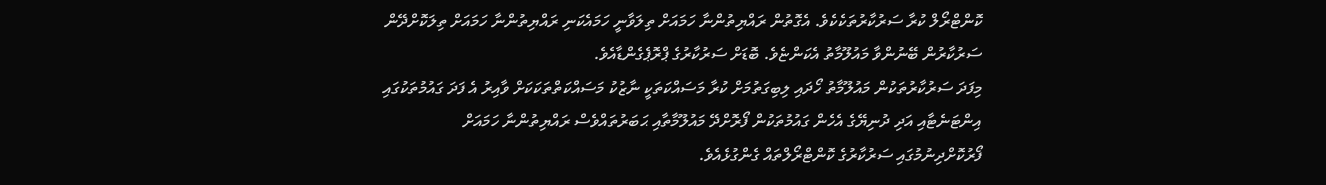ކޮންޓްރޯލް ކުރާ ސަރުކާރުތަކެކެވެ. އެގޮތުން ރައްޔިތުންނާ ހަމައަށް ތިލަވާނީ ހަމައެކަނި ރައްޔިތުންނާ ހަމައަށް ތިލަކޮށްދޭން ސަރުކާރުން ބޭނުންވާ މައުލޫމާތު އެކަންޏެވެ. ބޮޑަށް ސަރުކާރުގެ ޕްރޮޕެގެންޑާއެވެ.
މިފަދަ ސަރުކާރުތަކުން މައުލޫމާތު ހޯދައި ލިބިގަތުމަށް ކުރާ މަސައްކަތަކީ ނާޒުކު މަސައްކަތްތަކަކަށް ވާއިރު އެ ފަދަ ގައުމުތަކުގައި އިންޓަނެޓާއި އަދި ދުނިޔޭގެ އެހެން ގައުމުތަކުން ފޯރޮށްދޭ މައުލޫމާތާއި ޙަބަރުތައްވެސް ރައްޔިތުންނާ ހަމައަށް ފޯރުކޮށްދިނުމުގައި ސަރުކާރުގެ ކޮންޓްރޯލްތައް ގެންގުޅެއެވެ.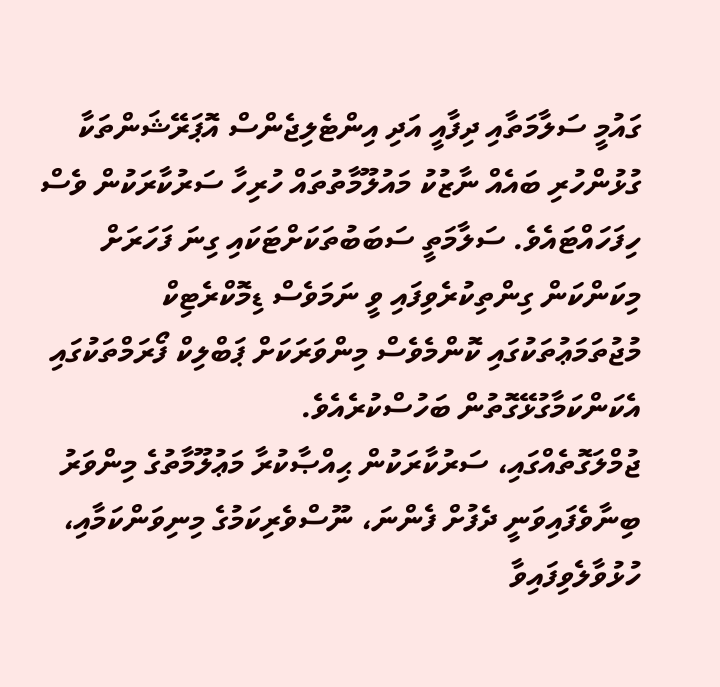ގައުމީ ސަލާމަތާއި ދިފާއީ އަދި އިންޓެލިޖެންސް އޮޕަރޭޝަންތަކާ ގުޅުންހުރި ބައެއް ނާޒުކު މައުލޫމާތުތައް ހުރިހާ ސަރުކާރަކުން ވެސް ހިފަހައްޓައެވެ. ސަލާމަތީ ސަބަބުތަކަށްޓަކައި ގިނަ ފަހަރަށް މިކަންކަން ގިންތިކުރެވިފައި ވީ ނަމަވެސް ޑިމޮކްރެޓިކް މުޖުތަމަޢުތަކުގައި ކޮންމެވެސް މިންވަރަކަށް ޕަބްލިކް ފޯރަމްތަކުގައި އެކަންކަމާގުޅޭގޮތުން ބަހުސްކުރެއެވެ.
ޖުމްލަގޮތެއްގައި، ސަރުކާރަކުން ޙިއްޞާކުރާ މަޢުލޫމާތުގެ މިންވަރު ބިނާވެފައިވަނީ ދެފުށް ފެންނަ، ނޫސްވެރިކަމުގެ މިނިވަންކަމާއި، ހުޅުވާލެވިފައިވާ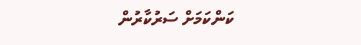ކަންކަމަށް ސަރުކާރުން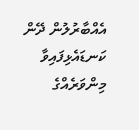އެއްބާރުލުން ދޭން ކަނޑައެޅިފައިވާ މިންވަރެއްގެ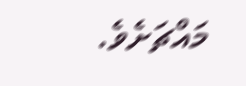މައްޗަށެވެ.